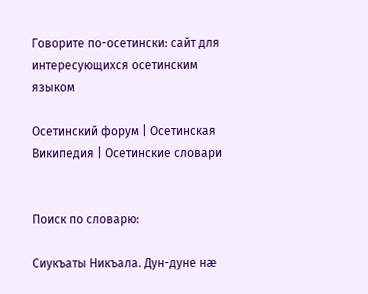Говорите по-осетински: сайт для интересующихся осетинским языком

Осетинский форум | Осетинская Википедия | Осетинские словари


Поиск по словарю:

Сиукъаты Никъала. Дун-дуне нæ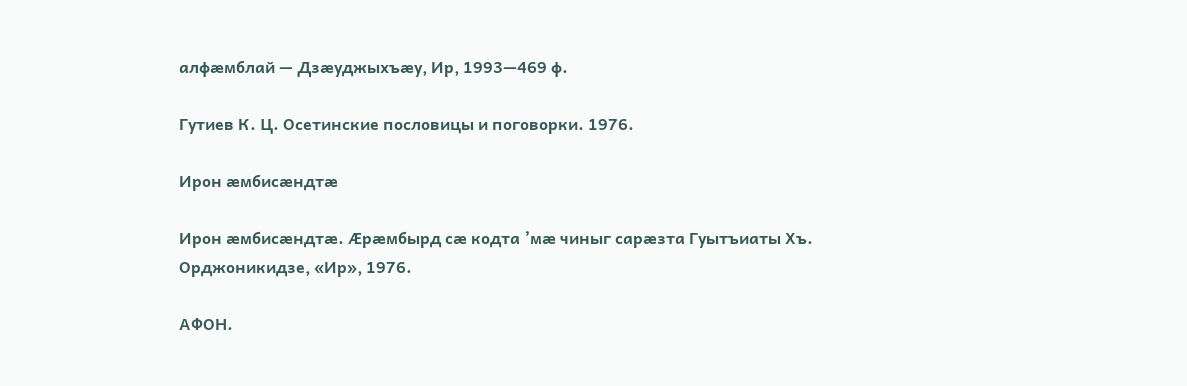алфæмблай — Дзæуджыхъæу, Ир, 1993—469 ф.

Гутиев К. Ц. Осетинские пословицы и поговорки. 1976.

Ирон æмбисæндтæ

Ирон æмбисæндтæ. Æрæмбырд сæ кодта ’мæ чиныг сарæзта Гуытъиаты Хъ. Орджоникидзе, «Ир», 1976.

АФОН.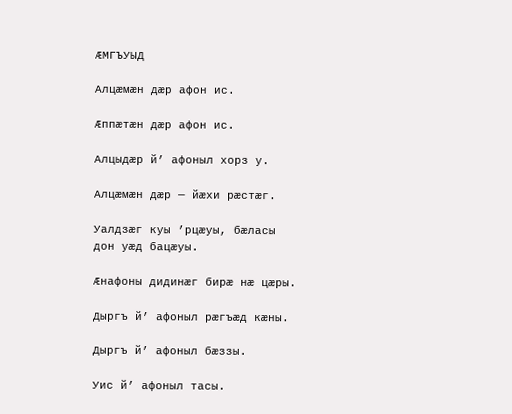ÆМГЪУЫД

Алцæмæн дæр афон ис.

Æппæтæн дæр афон ис.

Алцыдæр й’ афоныл хорз у.

Алцæмæн дæр — йæхи рæстæг.

Уалдзæг куы ’рцæуы, бæласы дон уæд бацæуы.

Æнафоны дидинæг бирæ нæ цæры.

Дыргъ й’ афоныл рæгъæд кæны.

Дыргъ й’ афоныл бæззы.

Уис й’ афоныл тасы.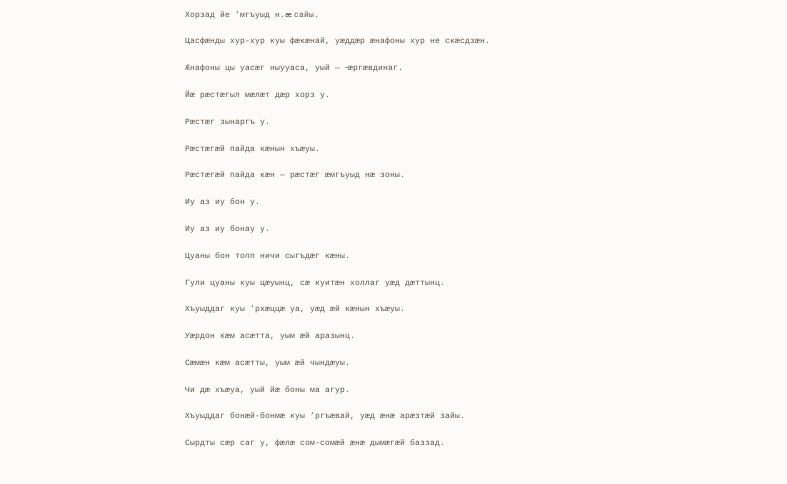Хорзад йе ’мгъуыд н.æ сайы.

Цасфæнды хур-хур куы фæкæнай, уæддæр æнафоны хур не скæсдзæн.

Æнафоны цы уасæг ныууаса, уый — -æргæвдинаг.

Йæ рæстæгыл мæлæт дæр хорз у.

Рæстæг зынаргъ у.

Рæстæгæй пайда кæнын хъæуы.

Рæстæгæй пайда кæн — рæстæг æмгъуыд нæ зоны.

Иу аз иу бон у.

Иу аз иу бонау у.

Цуаны бон топп ничи сыгъдæг кæны.

Гули цуаны куы цæуынц, сæ куитæн холлаг уæд дæттынц.

Хъуыддаг куы ’рхæццæ уа, уæд æй кæнын хъæуы.

Уæрдон кæм асæтта, уым æй аразынц.

Сæмæн кæм асæтты, уым æй чындæуы.

Чи дæ хъæуа, уый йæ боны ма агур.

Хъуыддаг бонæй-бонмæ куы ’ргъæвай, уæд æнæ арæзтæй зайы.

Сырдты сæр саг у, фæлæ сом-сомæй æнæ дымæгæй баззад.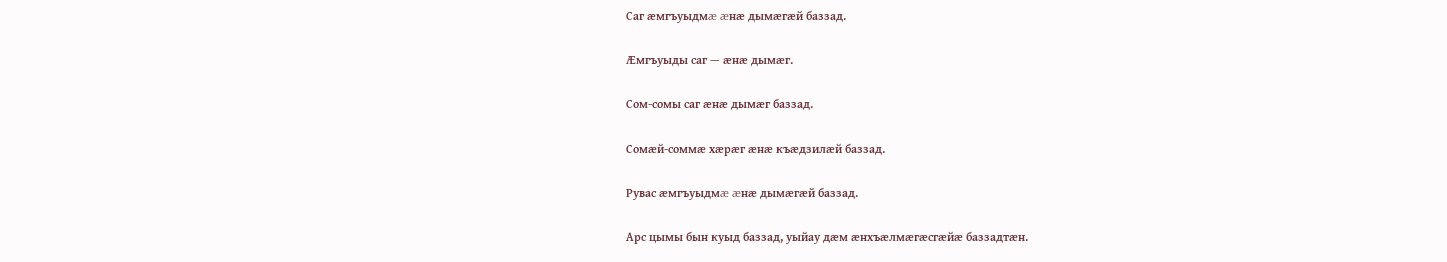Саг æмгъуыдмæ æнæ дымæгæй баззад.

Æмгъуыды саг — æнæ дымæг.

Сом-сомы саг æнæ дымæг баззад.

Сомæй-соммæ хæрæг æнæ къæдзилæй баззад.

Рувас æмгъуыдмæ æнæ дымæгæй баззад.

Арс цымы бын куыд баззад, уыйау дæм æнхъæлмæгæсгæйæ баззадтæн.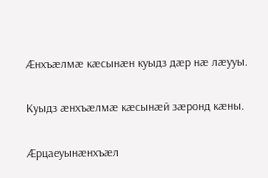Æнхъæлмæ кæсынæн куыдз дæр нæ лæууы.

Куыдз æнхъæлмæ кæсынæй зæронд кæны.

Æрцаеуынæнхъæл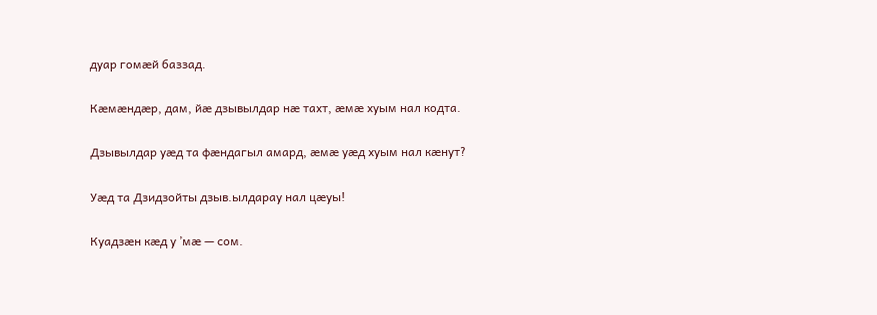дуар гомæй баззад.

Кæмæндæр, дам, йæ дзывылдар нæ тахт, æмæ хуым нал кодта.

Дзывылдар уæд та фæндагыл амард, æмæ уæд хуым нал кæнут?

Уæд та Дзидзойты дзыв.ылдарау нал цæуы!

Куадзæн кæд у ’мæ — сом.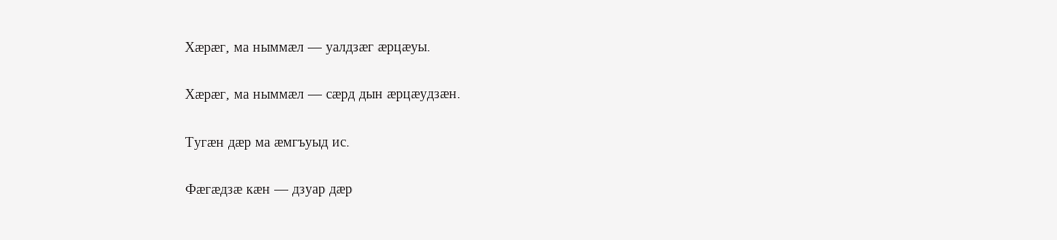Хæрæг, ма ныммæл — уалдзæг æрцæуы.

Хæрæг, ма ныммæл — сæрд дын æрцæудзæн.

Тугæн дæр ма æмгъуыд ис.

Фæгæдзæ кæн — дзуар дæр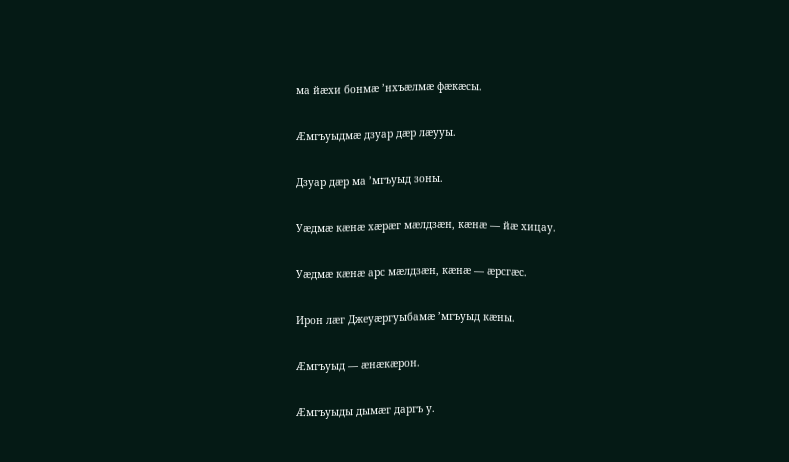ма йæхи бонмæ ’нхъæлмæ фæкæсы.

Æмгъуыдмæ дзуар дæр лæууы.

Дзуар дæр ма ’мгъуыд зоны.

Уæдмæ кæнæ хæрæг мæлдзæн, кæнæ — йæ хицау.

Уæдмæ кæнæ арс мæлдзæн, кæнæ — æрсгæс.

Ирон лæг Джеуæргуыбамæ ’мгъуыд кæны.

Æмгъуыд — æнæкæрон.

Æмгъуыды дымæг даргъ у.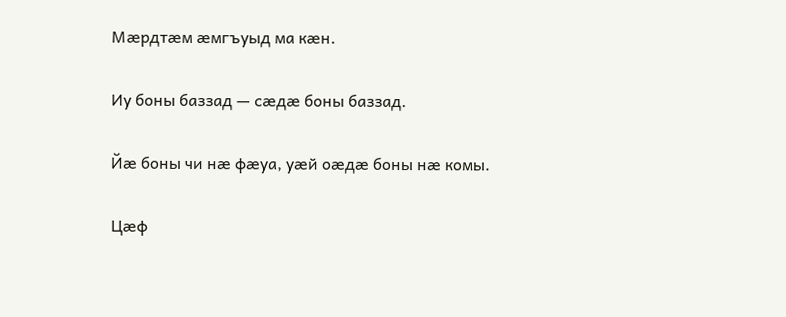Мæрдтæм æмгъуыд ма кæн.

Иу боны баззад — сæдæ боны баззад.

Йæ боны чи нæ фæуа, уæй оæдæ боны нæ комы.

Цæф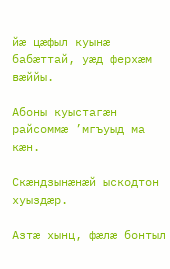йæ цæфыл куынæ бабæттай, уæд ферхæм вæййы.

Абоны куыстагæн райсоммæ ’мгъуыд ма кæн.

Скæндзынæнæй ыскодтон хуыздæр.

Азтæ хынц, фæлæ бонтыл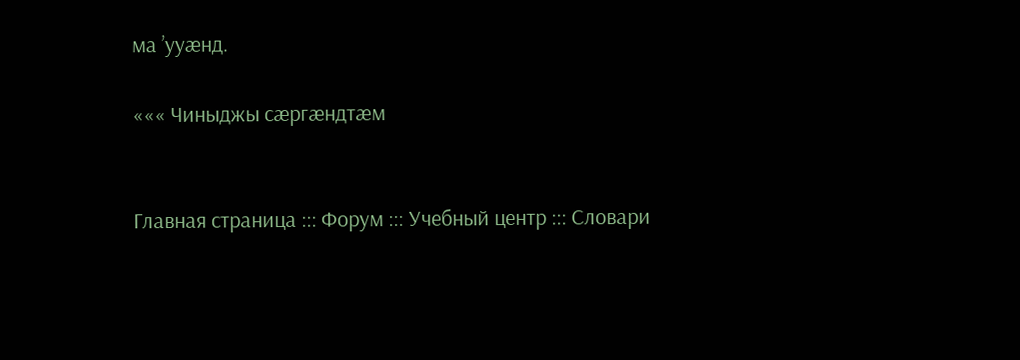ма ’ууæнд.

««« Чиныджы сæргæндтæм


Главная страница ::: Форум ::: Учебный центр ::: Словари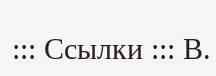::: Ссылки ::: В.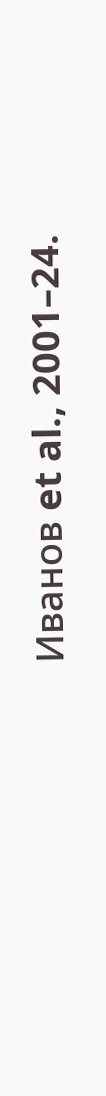Иванов et al., 2001–24.